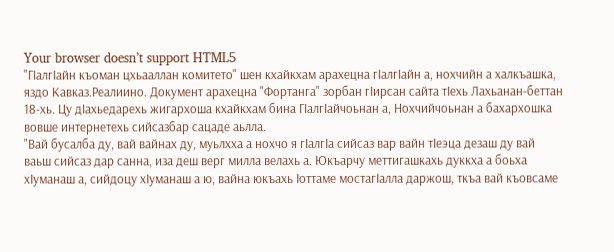Your browser doesn’t support HTML5
"ГIалгIайн къоман цхьааллан комитето" шен кхайкхам арахецна гIалгIайн а, нохчийн а халкъашка, яздо Кавказ.Реалиино. Документ арахецна "Фортанга" зорбан гIирсан сайта тIехь Лахьанан-беттан 18-хь. Цу дIахьедарехь жигархоша кхайкхам бина ГIалгIайчоьнан а, Нохчийчоьнан а бахархошка вовше интернетехь сийсазбар сацаде аьлла.
"Вай бусалба ду, вай вайнах ду, муьлхха а нохчо я гIалгIа сийсаз вар вайн тIеэца дезаш ду вай ваьш сийсаз дар санна, иза деш верг милла велахь а. Юкъарчу меттигашкахь дуккха а боьха хӀуманаш а, сийдоцу хIуманаш а ю, вайна юкъахь Iоттаме мостагIалла даржош, ткъа вай къовсаме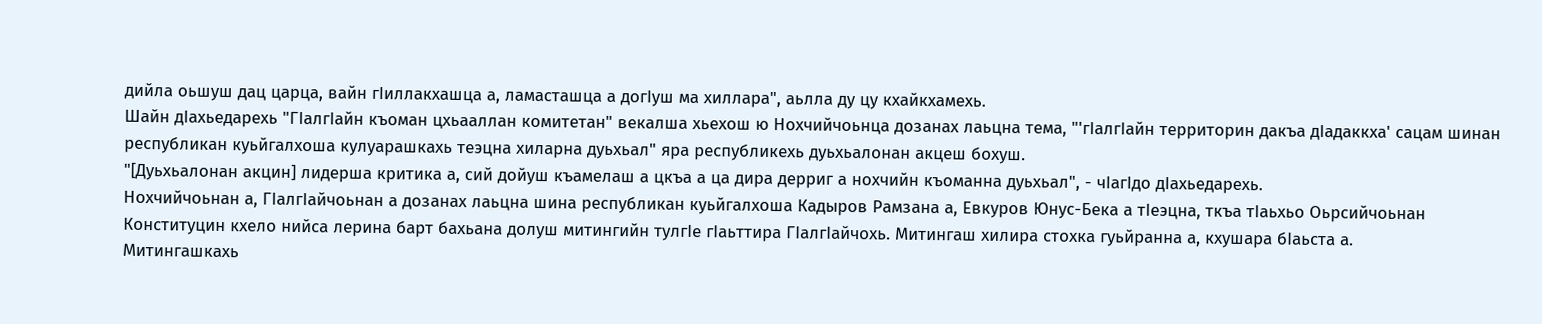дийла оьшуш дац царца, вайн гIиллакхашца а, ламасташца а догIуш ма хиллара", аьлла ду цу кхайкхамехь.
Шайн дIахьедарехь "ГIалгIайн къоман цхьааллан комитетан" векалша хьехош ю Нохчийчоьнца дозанах лаьцна тема, "'гIалгIайн территорин дакъа дIадаккха' сацам шинан республикан куьйгалхоша кулуарашкахь теэцна хиларна дуьхьал" яра республикехь дуьхьалонан акцеш бохуш.
"[Дуьхьалонан акцин] лидерша критика а, сий дойуш къамелаш а цкъа а ца дира дерриг а нохчийн къоманна дуьхьал", - чIагIдо дIахьедарехь.
Нохчийчоьнан а, ГIалгIайчоьнан а дозанах лаьцна шина республикан куьйгалхоша Кадыров Рамзана а, Евкуров Юнус-Бека а тIеэцна, ткъа тIаьхьо Оьрсийчоьнан Конституцин кхело нийса лерина барт бахьана долуш митингийн тулгIе гIаьттира ГIалгIайчохь. Митингаш хилира стохка гуьйранна а, кхушара бIаьста а.
Митингашкахь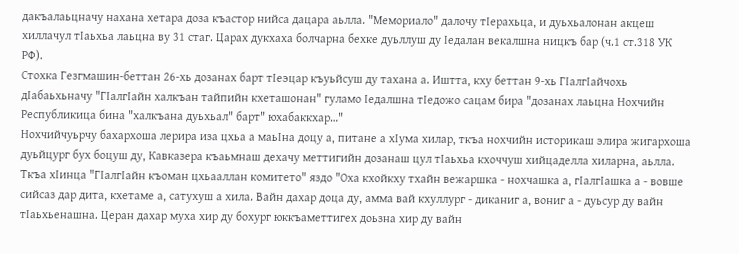дакъалаьцначу нахана хетара доза къастор нийса дацара аьлла. "Мемориало" далочу тIерахьца, и дуьхьалонан акцеш хиллачул тIаьхьа лаьцна ву 31 стаг. Царах дукхаха болчарна бехке дуьллуш ду Iедалан векалшна ницкъ бар (ч.1 ст.318 УК РФ).
Стохка Гезгмашин-беттан 26-хь дозанах барт тIеэцар къуьйсуш ду тахана а. Иштта, кху беттан 9-хь ГIалгIайчохь дIабаьхьначу "ГIалгIайн халкъан тайпийн кхеташонан" гуламо Iедалшна тIедожо сацам бира "дозанах лаьцна Нохчийн Республикица бина "халкъана дуьхьал" барт" юхабаккхар…"
Нохчийчуьрчу бахархоша лерира иза цхьа а маьӀна доцу а, питане а хIума хилар, ткъа нохчийн историкаш элира жигархоша дуьйцург бух боцуш ду, Кавказера къаьмнаш дехачу меттигийн дозанаш цул тIаьхьа кхоччуш хийцаделла хиларна, аьлла.
Ткъа хIинца "ГIалгIайн къоман цхьааллан комитето" яздо "Оха кхойкху тхайн вежаршка - нохчашка а, гIалгIашка а - вовше сийсаз дар дита, кхетаме а, сатухуш а хила. Вайн дахар доца ду, амма вай кхуллург - диканиг а, вониг а - дуьсур ду вайн тIаьхьенашна. Церан дахар муха хир ду бохург юккъаметтигех доьзна хир ду вайн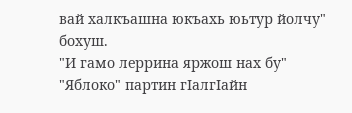вай халкъашна юкъахь юьтур йолчу" бохуш.
"И гамо леррина яржош нах бу"
"Яблоко" партин гIалгIайн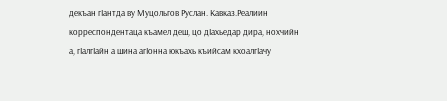декъан гIантда ву Муцольгов Руслан. Кавказ.Реалиин корреспондентаца къамел деш, цо дIахьедар дира, нохчийн а, гIалгIайн а шина агIонна юкъахь къийсам кхоалгIачу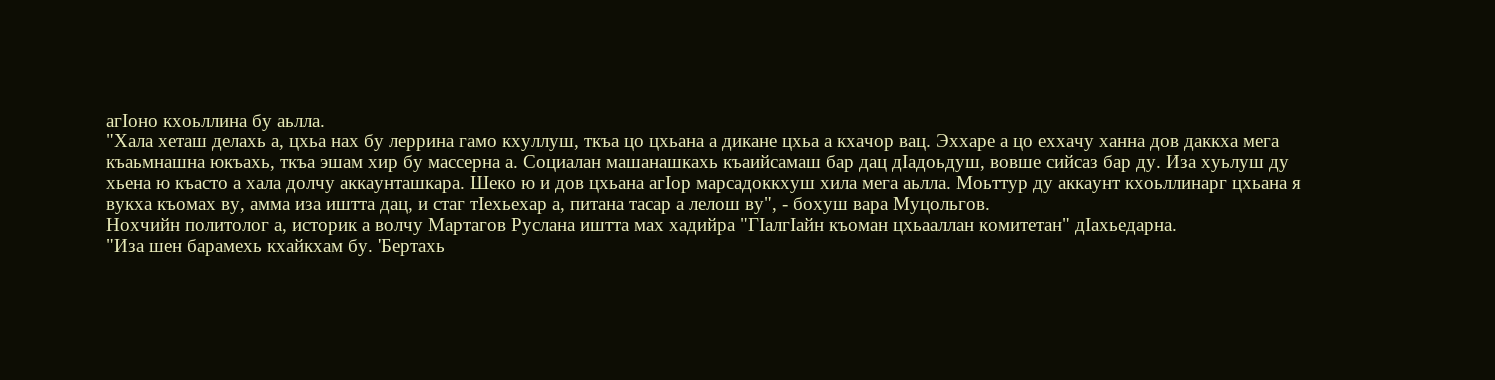агIоно кхоьллина бу аьлла.
"Хала хеташ делахь а, цхьа нах бу леррина гамо кхуллуш, ткъа цо цхьана а дикане цхьа а кхачор вац. Эххаре а цо еххачу ханна дов даккха мега къаьмнашна юкъахь, ткъа эшам хир бу массерна а. Социалан машанашкахь къаийсамаш бар дац дIадоьдуш, вовше сийсаз бар ду. Иза хуьлуш ду хьена ю къасто а хала долчу аккаунташкара. Шеко ю и дов цхьана агIор марсадоккхуш хила мега аьлла. Моьттур ду аккаунт кхоьллинарг цхьана я вукха къомах ву, амма иза иштта дац, и стаг тӀехьехар а, питана тасар а лелош ву", - бохуш вара Муцольгов.
Нохчийн политолог а, историк а волчу Мартагов Руслана иштта мах хадийра "ГIалгIайн къоман цхьааллан комитетан" дIахьедарна.
"Иза шен барамехь кхайкхам бу. 'Бертахь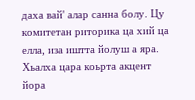даха вай' алар санна болу. Цу комитетан риторика ца хий ца елла, иза иштта йолуш а яра. Хьалха цара коьрта акцент йора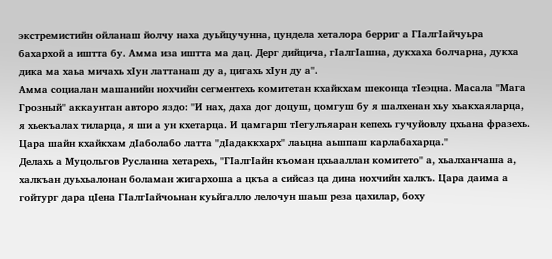экстремистийн ойланаш йолчу наха дуьйцучунна, цундела хеталора берриг а ГIалгIайчуьра бахархой а иштта бу. Амма иза иштта ма дац. Дерг дийцича, гIалгIашна, дукхаха болчарна, дукха дика ма хаьа мичахь хIун латтанаш ду а, цигахь хIун ду а".
Амма социалан машанийн нохчийн сегментехь комитетан кхайкхам шеконца тIеэцна. Масала "Мага Грозный" аккаунтан авторо яздо: "И нах, даха дог доцуш, цомгуш бу я шалхенан хьу хьакхаяларца, я хьекъалах тиларца, я ши а ун кхетарца. И цамгарш тIегулъяаран кепехь гучуйовлу цхьана фразехь. Цара шайн кхайкхам дIаболабо латта "дӀадаккхарх" лаьцна аьшпаш карлабахарца."
Делахь а Муцольгов Русланна хетарехь, "ГIалгIайн къоман цхьааллан комитето" а, хьалханчаша а, халкъан дуьхьалонан боламан жигархоша а цкъа а сийсаз ца дина нохчийн халкъ. Цара даима а гойтург дара цIена ГIалгIайчоьнан куьйгалло лелочун шаьш реза цахилар, боху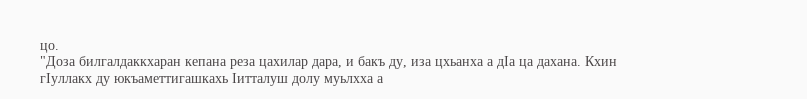цо.
"Доза билгалдаккхаран кепана реза цахилар дара, и бакъ ду, иза цхьанха а дIа ца дахана. Кхин гIуллакх ду юкъаметтигашкахь Iитталуш долу муьлхха а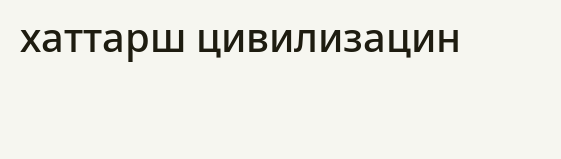хаттарш цивилизацин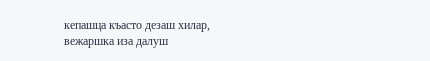кепашца къасто дезаш хилар, вежаршка иза далуш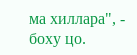ма хиллара", - боху цо.